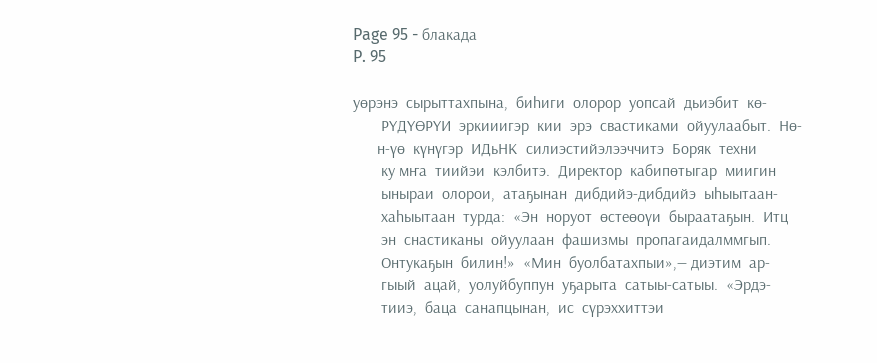Page 95 - блакада
P. 95

уөрэнэ  сырыттахпына,  биһиги  олорор  уопсай  дьиэбит  кө-
       РҮДҮӨРҮИ  эркииигэр  кии  эрэ  свастиками  ойуулаабыт.  Нө-
      н-үө  күнүгэр  ИДьНК  силиэстийэлээччитэ  Боряк  техни
       ку мҥа  тиийэи  кэлбитэ.  Директор  кабипөтыгар  миигин
       ыныраи  олорои,  атаҕынан  дибдийэ-дибдийэ  ыһыытаан-
       хаһыытаан  турда:  «Эн  норуот  өстеөоүи  быраатаҕын.  Итц
       эн  снастиканы  ойуулаан  фашизмы  пропагаидалммгып.
       Онтукаҕын  билин!»  «Мин  буолбатахпыи»,— диэтим  ар-
       гыый  ацай,  уолуйбуппун  уҕарыта  сатыы-сатыы.  «Эрдэ-
       тииэ,  баца  санапцынан,  ис  сүрэххиттэи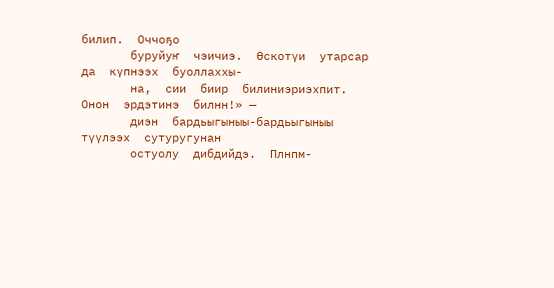билип.  Оччоҕо
       буруйуҥ  чэичиэ.  Өскотүи  утарсар  да  күпнээх  буоллаххы-
       на,  сии  биир  билиниэриэхпит.  Онон  эрдэтинэ  билнн!» —
       диэн  бардьыгыныы-бардьыгыныы  түүлээх  сутуругунан
       остуолу  дибдийдэ.  Плнпм-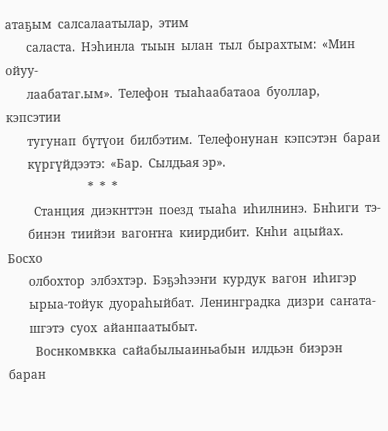атаҕым  салсалаатылар,  этим
       саласта.  Нэһинла  тыын  ылан  тыл  бырахтым:  «Мин  ойуу-
       лаабатаг.ым».  Телефон  тыаһаабатаоа  буоллар,  кэпсэтии
       тугунап  бүтүои  билбэтим.  Телефонунан  кэпсэтэн  бараи
       күргүйдээтэ:  «Бар.  Сылдьая эр».
                           *  *  *
         Станция  диэкнттэн  поезд  тыаһа  иһилнинэ.  Бнһиги  тэ-
       бинэн  тиийэи  вагоҥҥа  киирдибит.  Кнһи  ацыйах.  Босхо
       олбохтор  элбэхтэр.  Бэҕэһээҥи  курдук  вагон  иһигэр
       ырыа-тойук  дуораһыйбат.  Ленинградка  дизри  саҥата-
       шгэтэ  суох  айанпаатыбыт.
         Воснкомвкка  сайабылыаиньабын  илдьэн  биэрэн  баран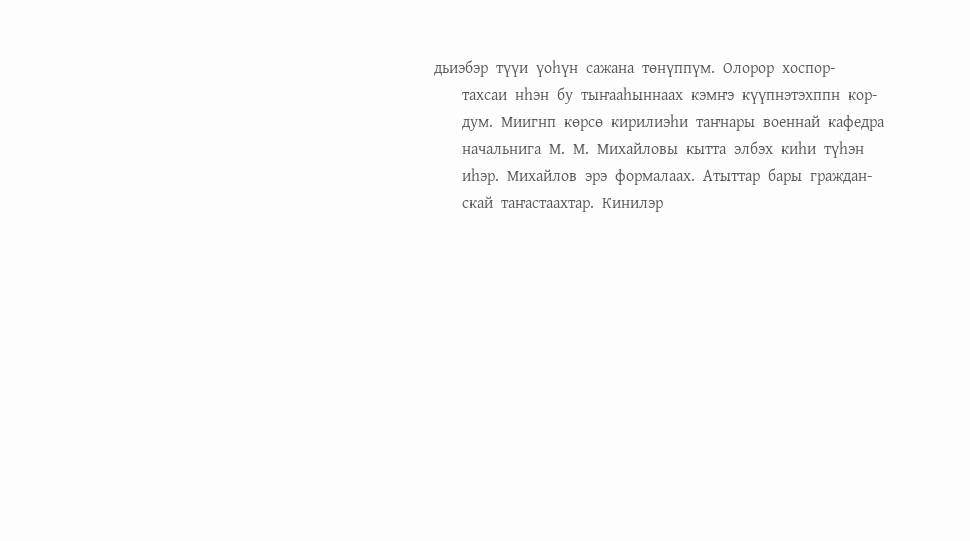дьиэбэр  түүи  үоһүн  сажана  төнүппүм.  Олорор  хоспор-
       тахсаи  нһэн  бу  тыҥааһыннаах  кэмҥэ  күүпнэтэхппн  кор-
       дум.  Миигнп  көрсө  кирилиэһи  таҥнары  военнай  кафедра
       начальнига  М.  М.  Михайловы  кытта  элбэх  киһи  түһэн
       иһэр.  Михайлов  эрэ  формалаах.  Атыттар  бары  граждан-
       скай  таҥастаахтар.  Кинилэр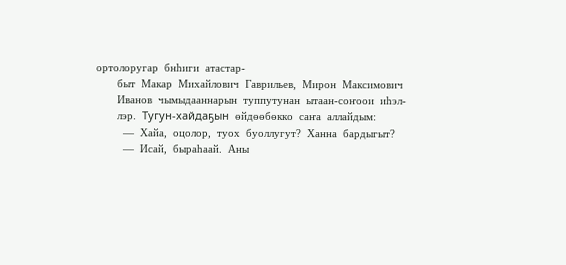ортолоругар  бнһиги  атастар-
       быт  Макар  Михайлович  Гаврильев,  Мирон  Максимович
       Иванов  чымыдааннарын  туппутунан  ытаан-соҥоои  иһэл-
       лэр.  Тугун-хайдаҕын  өйдөөбөкко  саҥа  аллайдым:
         —  Хайа,  оцолор,  туох  буоллугут?  Ханна  бардыгыт?
         —  Исай,  быраһаай.  Аны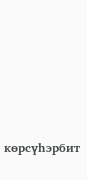көрсүһэрбит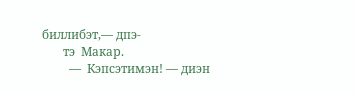биллибэт,— дпэ-
       тэ  Макар.
         —  Кэпсэтимэн! — диэн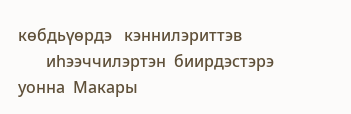көбдьүөрдэ   кэннилэриттэв
       иһээччилэртэн  биирдэстэрэ  уонна  Макары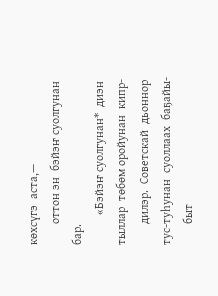көхсүгэ  аста,—
       оттон эн  бэйэҥ суолгунан  бар.
          «Бэйэҥ суолгунан*  диэн тыллар  төбөм оройунан  кипр-
       дилэр.  Советскай  дьоннор  тус-туһунан  суоллаах  баҕайы-
       быт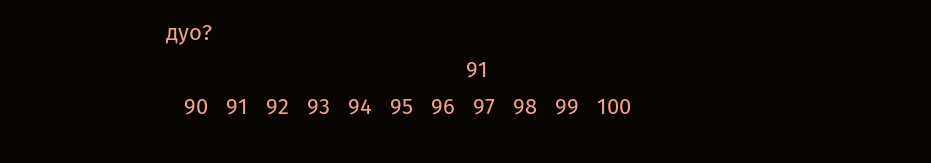дуо?
                                                  91
   90   91   92   93   94   95   96   97   98   99   100